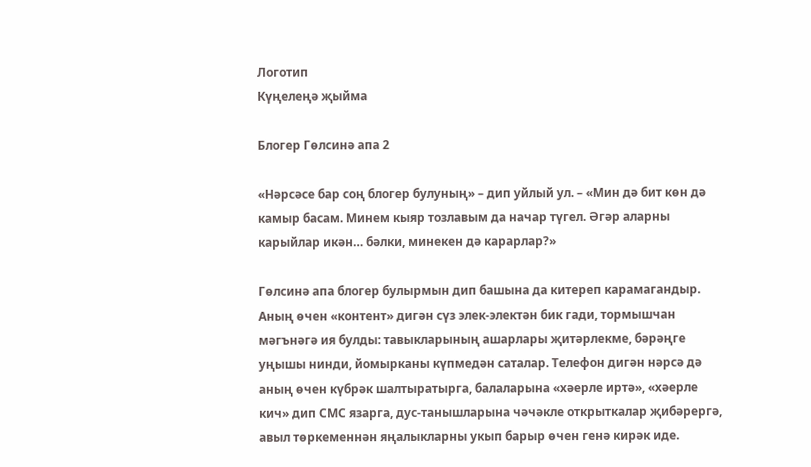Логотип
Күңелеңә җыйма

Блогер Гөлсинә апа 2

«Нәрсәсе бар соң блогер булуның» – дип уйлый ул. – «Мин дә бит көн дә камыр басам. Минем кыяр тозлавым да начар түгел. Әгәр аларны карыйлар икән… бәлки, минекен дә карарлар?»

Гөлсинә апа блогер булырмын дип башына да китереп карамагандыр. Аның өчен «контент» дигән сүз элек-электән бик гади, тормышчан мәгънәгә ия булды: тавыкларының ашарлары җитәрлекме, бәрәңге уңышы нинди, йомырканы күпмедән саталар. Телефон дигән нәрсә дә аның өчен күбрәк шалтыратырга, балаларына «хәерле иртә», «хәерле кич» дип СМС язарга, дус-танышларына чәчәкле открыткалар җибәрергә, авыл төркеменнән яңалыкларны укып барыр өчен генә кирәк иде.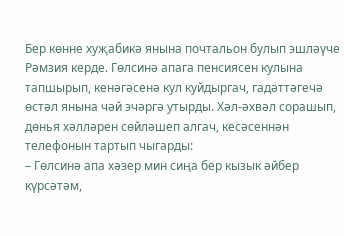Бер көнне хуҗабикә янына почтальон булып эшләүче Рәмзия керде. Гөлсинә апага пенсиясен кулына тапшырып, кенәгәсенә кул куйдыргач, гадәттәгечә өстәл янына чәй эчәргә утырды. Хәл-әхвәл сорашып, дөнья хәлләрен сөйләшеп алгач, кесәсеннән телефонын тартып чыгарды:
– Гөлсинә апа хәзер мин сиңа бер кызык әйбер күрсәтәм,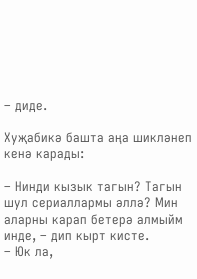– диде.

Хуҗабикә башта аңа шикләнеп кенә карады:

– Нинди кызык тагын? Тагын шул сериаллармы әллә? Мин аларны карап бетерә алмыйм инде, – дип кырт кисте.
– Юк ла,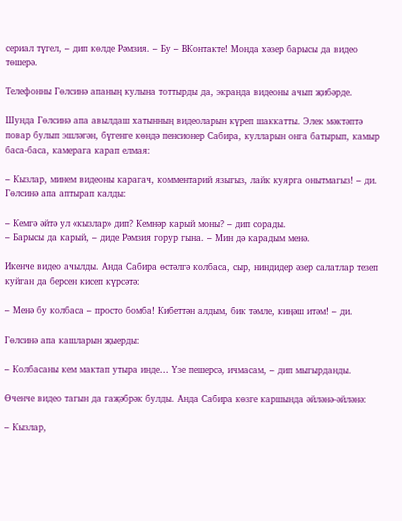сериал түгел, – дип көлде Рәмзия. – Бу – ВКонтакте! Монда хәзер барысы да видео төшерә.

Телефонны Гөлсинә апаның кулына тоттырды да, экранда видеоны ачып җибәрде.

Шунда Гөлсинә апа авылдаш хатынның видеоларын күреп шаккатты. Элек мәктәптә повар булып эшләгән, бүгенге көндә пенсионер Сабира, кулларын онга батырып, камыр баса-баса, камерага карап елмая:

– Кызлар, минем видеоны карагач, комментарий языгыз, лайк куярга онытмагыз! – ди.
Гөлсинә апа аптырап калды:

– Кемгә әйтә ул «кызлар» дип? Кемнәр карый моны? – дип сорады.
– Барысы да карый, – диде Рәмзия горур гына. – Мин дә карадым менә.

Икенче видео ачылды. Анда Сабира өстәлгә колбаса, сыр, ниндидер әзер салатлар тезеп куйган да берсен кисеп күрсәтә:

– Менә бу колбаса – просто бомба! Кибеттән алдым, бик тәмле, киңәш итәм! – ди.

Гөлсинә апа кашларын җыерды:

– Колбасаны кем мактап утыра инде… Үзе пешерсә, ичмасам, – дип мыгырданды.

Өченче видео тагын да гаҗәбрәк булды. Анда Сабира көзге каршында әйләнә-әйләнә:

– Кызлар,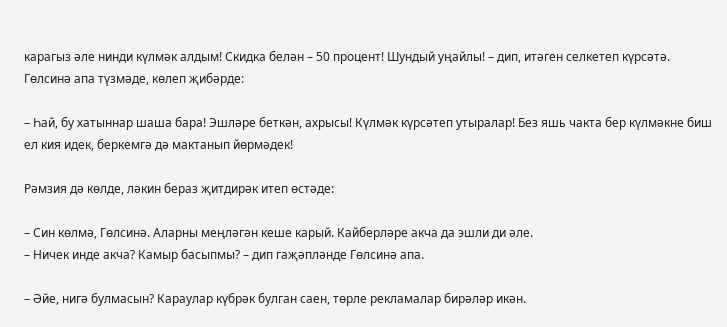карагыз әле нинди күлмәк алдым! Скидка белән – 50 процент! Шундый уңайлы! – дип, итәген селкетеп күрсәтә.
Гөлсинә апа түзмәде, көлеп җибәрде:

– Һай, бу хатыннар шаша бара! Эшләре беткән, ахрысы! Күлмәк күрсәтеп утыралар! Без яшь чакта бер күлмәкне биш ел кия идек, беркемгә дә мактанып йөрмәдек!

Рәмзия дә көлде, ләкин бераз җитдирәк итеп өстәде:

– Син көлмә, Гөлсинә. Аларны меңләгән кеше карый. Кайберләре акча да эшли ди әле.
– Ничек инде акча? Камыр басыпмы? – дип гаҗәпләнде Гөлсинә апа.

– Әйе, нигә булмасын? Караулар күбрәк булган саен, төрле рекламалар бирәләр икән.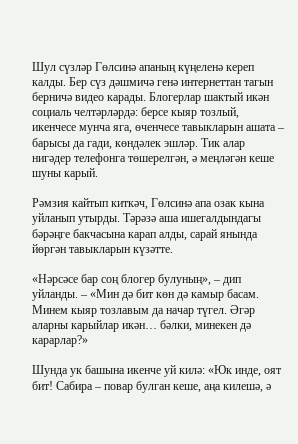Шул сүзләр Гөлсинә апаның күңеленә кереп калды. Бер сүз дәшмичә генә интернеттан тагын берничә видео карады. Блогерлар шактый икән социаль челтәрләрдә: берсе кыяр тозлый, икенчесе мунча яга, өченчесе тавыкларын ашата – барысы да гади, көндәлек эшләр. Тик алар нигәдер телефонга төшерелгән, ә меңләгән кеше шуны карый.

Рәмзия кайтып киткәч, Гөлсинә апа озак кына уйланып утырды. Тәрәзә аша ишегалдындагы бәрәңге бакчасына карап алды, сарай янында йөргән тавыкларын күзәтте.

«Нәрсәсе бар соң блогер булуның», – дип уйланды. – «Мин дә бит көн дә камыр басам. Минем кыяр тозлавым да начар түгел. Әгәр аларны карыйлар икән… бәлки, минекен дә карарлар?»

Шунда ук башына икенче уй килә: «Юк инде, оят бит! Сабира – повар булган кеше, аңа килешә, ә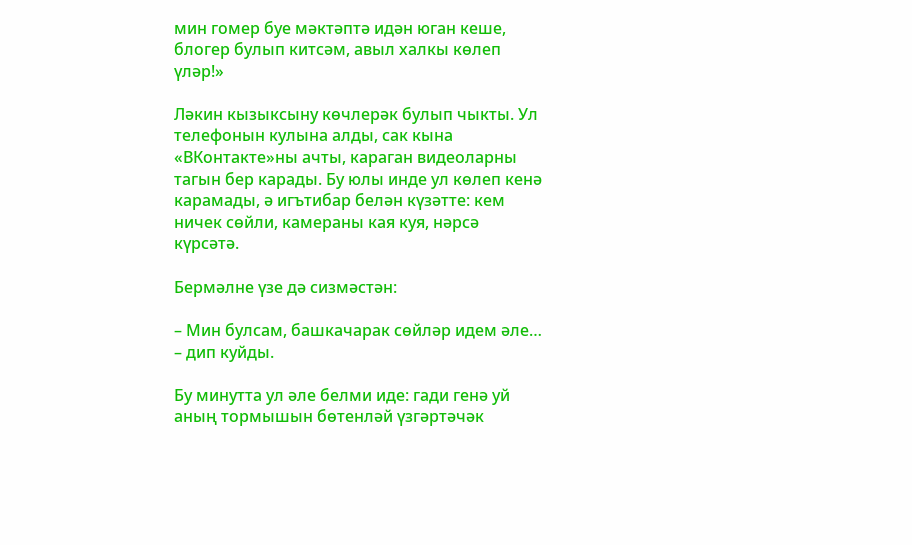мин гомер буе мәктәптә идән юган кеше, блогер булып китсәм, авыл халкы көлеп үләр!»

Ләкин кызыксыну көчлерәк булып чыкты. Ул телефонын кулына алды, сак кына «ВКонтакте»ны ачты, караган видеоларны тагын бер карады. Бу юлы инде ул көлеп кенә карамады, ә игътибар белән күзәтте: кем ничек сөйли, камераны кая куя, нәрсә күрсәтә.

Бермәлне үзе дә сизмәстән:

– Мин булсам, башкачарак сөйләр идем әле… – дип куйды.

Бу минутта ул әле белми иде: гади генә уй аның тормышын бөтенләй үзгәртәчәк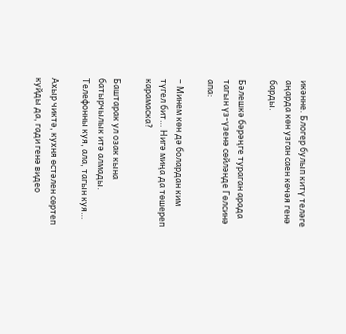икәнне. Блогер булып китү теләге аңарда көн узган саен көчәя генә барды.

Бәлешкә бәрәңге тураган арада тагын үз-үзенә сөйләнде Гөлсинә апа:

– Минем көн дә болардан ким түгел бит… Нигә миңа да төшереп карамаска?

Баштарак ул озак кына батырчылык итә алмады. Телефонны куя, ала, тагын куя…

Ахыр чиктә, кухня өстәлен сөртеп куйды да, гади генә видео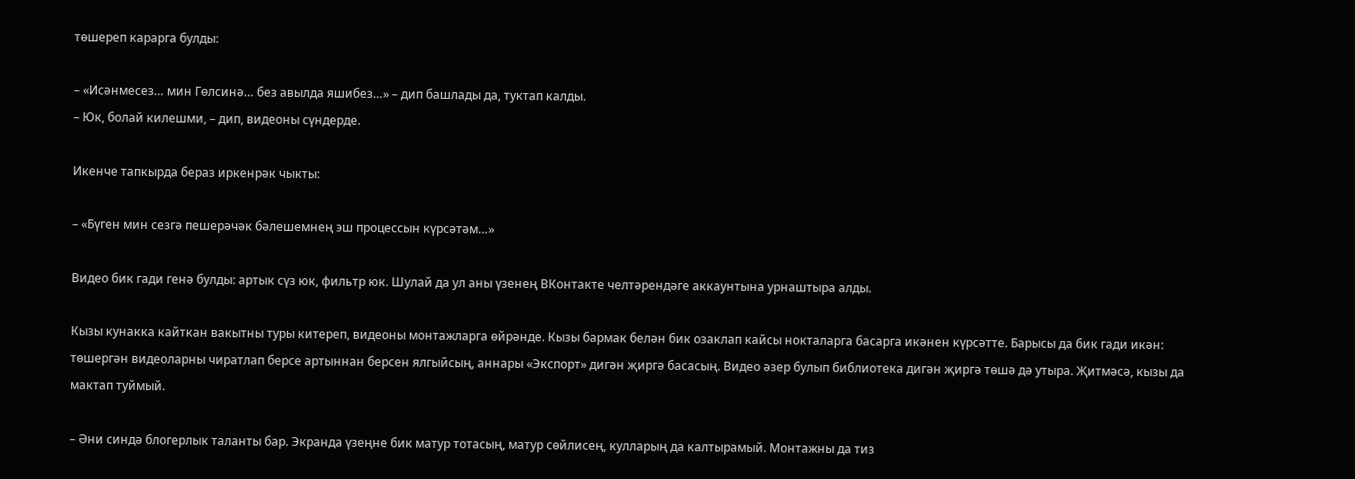төшереп карарга булды:

– «Исәнмесез… мин Гөлсинә… без авылда яшибез…» – дип башлады да, туктап калды.
– Юк, болай килешми, – дип, видеоны сүндерде.

Икенче тапкырда бераз иркенрәк чыкты:

– «Бүген мин сезгә пешерәчәк бәлешемнең эш процессын күрсәтәм…»

Видео бик гади генә булды: артык сүз юк, фильтр юк. Шулай да ул аны үзенең ВКонтакте челтәрендәге аккаунтына урнаштыра алды.

Кызы кунакка кайткан вакытны туры китереп, видеоны монтажларга өйрәнде. Кызы бармак белән бик озаклап кайсы нокталарга басарга икәнен күрсәтте. Барысы да бик гади икән: төшергән видеоларны чиратлап берсе артыннан берсен ялгыйсың, аннары «Экспорт» дигән җиргә басасың. Видео әзер булып библиотека дигән җиргә төшә дә утыра. Җитмәсә, кызы да мактап туймый.

– Әни синдә блогерлык таланты бар. Экранда үзеңне бик матур тотасың, матур сөйлисең, кулларың да калтырамый. Монтажны да тиз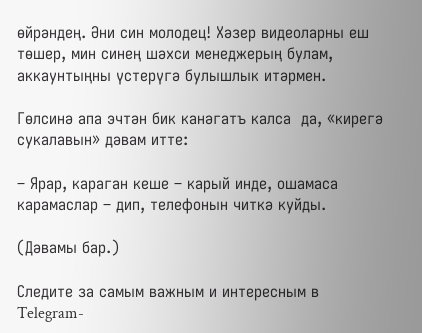өйрәндең. Әни син молодец! Хәзер видеоларны еш төшер, мин синең шәхси менеджерың булам, аккаунтыңны үстерүгә булышлык итәрмен.

Гөлсинә апа эчтән бик канәгатъ калса  да, «кирегә сукалавын» дәвам итте:

– Ярар, караган кеше – карый инде, ошамаса карамаслар – дип, телефонын читкә куйды.

(Дәвамы бар.)

Следите за самым важным и интересным в Telegram-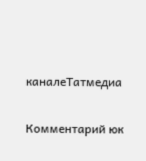каналеТатмедиа

Комментарий юк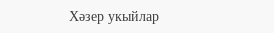Хәзер укыйлар